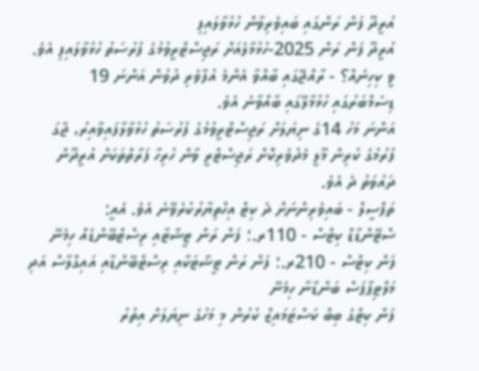އުރީދޫ ފަން ރަންގައި ބައިވެރިވާން ހުޅުވާލައިފި
އުރީދޫ ފަން ރަން 2025-ހުޅުމާލެއަށް ރަޖިސްޓްރީވުމުގެ ފުރުސަތު ހުޅުވާލައިފި އެވެ.
ވީ ކިހިނެއް؟ - ރާއްޖޭގައި ބާއްވާ އެންމެ އުފާވެރި ދުވުން އަންނަ 19 ޑިސެމްބަރުގައި ހުޅުމާލޭގައި ބާއްވާނެ އެވެ.
އަންނަ މަހު 14ގެ ނިޔަލަށް ރަޖިސްޓްރީވުމުގެ ފުރުސަތު ހުޅުވާލާފައިވާއިރު، ޖާގަ ފުރުމުގެ ކުރިން މޫލީ މެދުވެރިކޮށް ރަޖިސްޓްރީ ވާން ހުރިހާ ފަރާތްތަކަށް އުރީދޫން ދައުވަތު ދެ އެވެ.
ތަފްސީލް - ބައިވެރިންނަށް ދެ ކިޓް އިހްތިޔާރުކުރެވޭނެ އެވެ. އެއީ:
ސްޓޭންޑާޑް ކިޓްސް - 110ރ.؛ ފަން ރަން ޓީޝާޓާއި ރިސްޓްބޭންޑެއް ހިމެނޭ
ފަން ކިޓްސް - 210ރ.؛ ފަން ރަން ޓީޝާޓަކާއި ރިސްޓްބޭންޑާއި އައިގްލާސް އަދި މަލްޓިޕާޕަސް ބަންޑާނާ ހިމެނޭ
ފަން ކިޓްގެ ބިބް ކަސްޓަމައިޒް ކުރުން މި މަހުގެ ނިޔަލަށް އިތުރު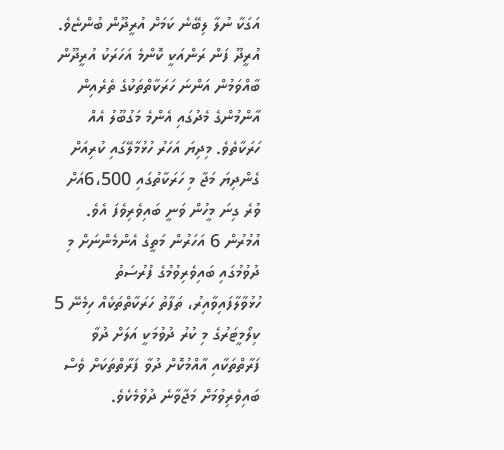އަގަކާ ނުލާ ލިބޭނެ ކަމަށް އުރީދޫން ބުންޏެވެ.
އުރީދޫ ފަން ރަންއަކީ ކޮންމެ އަހަރަކު އުރީދޫން ބާއްވަމުން އަންނަ ހަރަކާތްތަކުގެ ތެރެއިން އާންމުންގެ މެދުގައި އެންމެ މަގުބޫލު އެއް ހަރަކާތެވެ. މިދިޔަ އަހަރު ހުޅުމާލޭގައި ކުރިއަށް ގެންދިޔަ މަޖާ މި ހަރަކާތުގައި 6،500އަށް ވުރެ ގިނަ މީހުން ވަނީ ބައިވެރިވެފަ އެވެ.
އުމުރުން 6 އަހަރުން މަތީގެ އެންމެންނަށް މި ދުވުމުގައި ބައިވެރިވުމުގެ ފުރުސަތު ހުޅުވާލާފައިވާއިރު، ތަފާތު ހަރަކާތްތަކެއް ހިމެނޭ 5 ކިލޯމީޓަރުގެ މި ކުރު ދުވުމަކީ އަލަށް ދުވާ ފަރާތްތަކާއި އާއްމުކޮށް ދުވާ ފަރާތްތަކަށް ވެސް ބައިވެރިވުމަށް މަޖާވާނެ ދުވުމެކެވެ.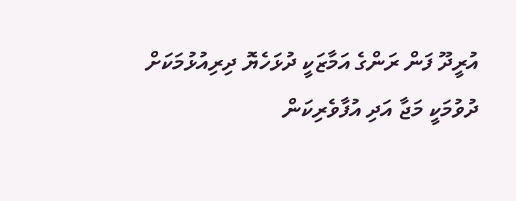އުރީދޫ ފަން ރަންގެ އަމާޒަކީ ދުޅަހެޔޮ ދިރިއުޅުމަކަށް ދުވުމަކީ މަޖާ އަދި އުފާވެރިކަން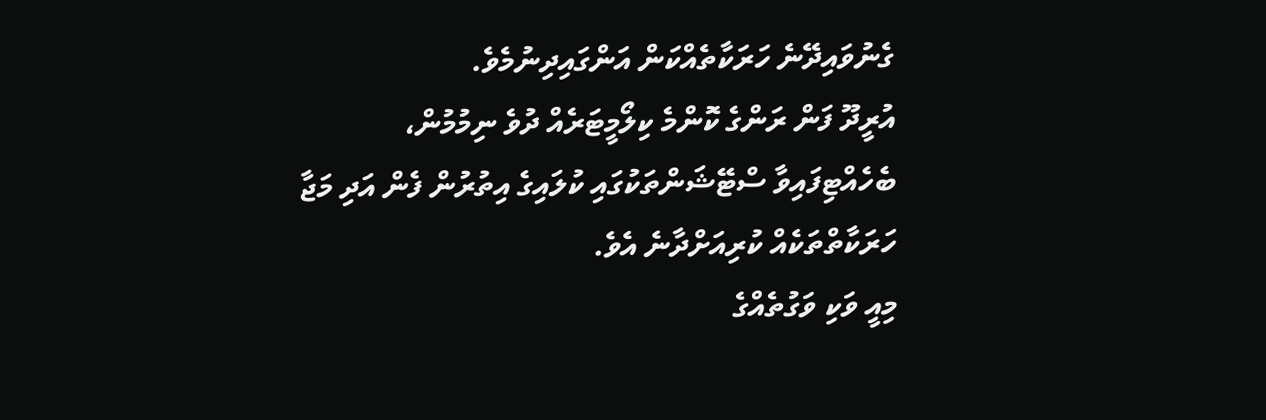ގެނުވައިދޭނެ ހަރަކާތެއްކަން އަންގައިދިނުމެވެ.
އުރީދޫ ފަން ރަންގެ ކޮންމެ ކިލޯމީޓަރެއް ދުވެ ނިމުމުން، ބެހެއްޓިފައިވާ ސްޓޭޝަންތަކުގައި ކުލައިގެ އިތުރުން ފެން އަދި މަޖާ ހަރަކާތްތަކެއް ކުރިއަށްދާނެ އެވެ.
މިއީ ވަކި ވަގުތެއްގެ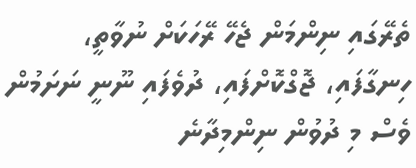ތެރޭގައި ނިންމަން ޖެހޭ ރޭހަކަށް ނުވާތީ، ހިނގާފައި، ޖޮގްކޮށްފައި، ދުވެފައި ނޫނީ ނަށަމުން ވެސް މި ދުވުން ނިންމިދާނެ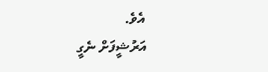އެވެ.
އަރުޝީފަށް ނެގީ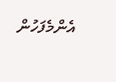އެންމެފަހުން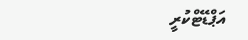އަޕްޑޭޓްކުރީ